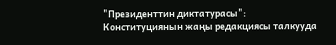"Президенттин диктатурасы": Конституциянын жаңы редакциясы талкууда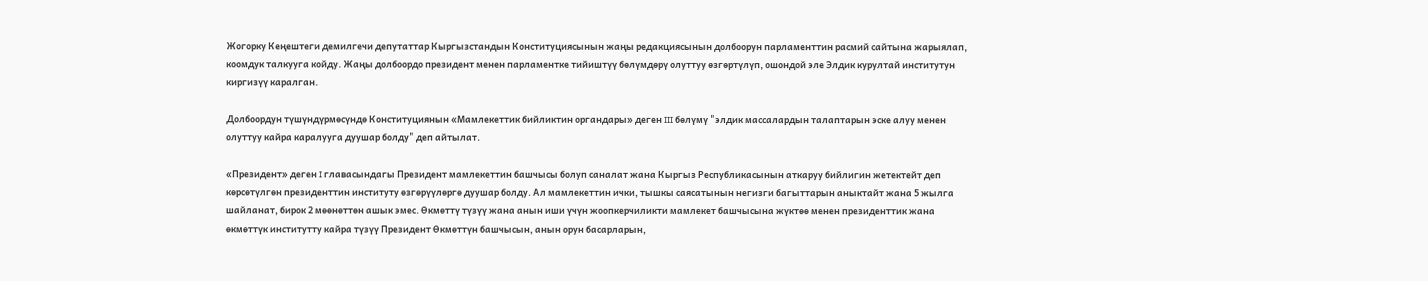Жогорку Кеңештеги демилгечи депутаттар Кыргызстандын Конституциясынын жаңы редакциясынын долбоорун парламенттин расмий сайтына жарыялап, коомдук талкууга койду. Жаңы долбоордо президент менен парламентке тийиштүү бөлүмдөрү олуттуу өзгөртүлүп, ошондой эле Элдик курултай институтун киргизүү каралган.

Долбоордун түшүндүрмөсүндө Конституциянын «Мамлекеттик бийликтин органдары» деген III бөлүмү "элдик массалардын талаптарын эске алуу менен олуттуу кайра каралууга дуушар болду" деп айтылат.

«Президент» деген I главасындагы Президент мамлекеттин башчысы болуп саналат жана Кыргыз Республикасынын аткаруу бийлигин жетектейт деп көрсөтүлгөн президенттин институту өзгөрүүлөргө дуушар болду. Ал мамлекеттин ички, тышкы саясатынын негизги багыттарын аныктайт жана 5 жылга шайланат, бирок 2 мөөнөттөн ашык эмес. Өкмөттү түзүү жана анын иши үчүн жоопкерчиликти мамлекет башчысына жүктөө менен президенттик жана өкмөттүк институтту кайра түзүү Президент Өкмөттүн башчысын, анын орун басарларын,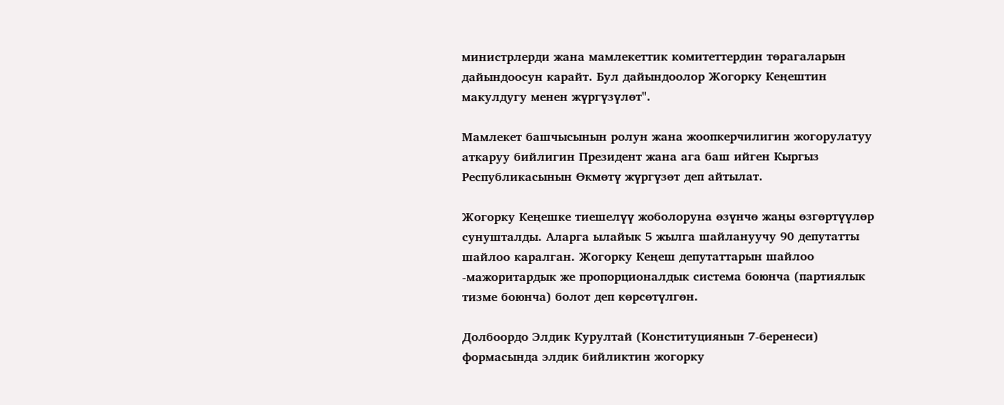министрлерди жана мамлекеттик комитеттердин төрагаларын дайындоосун карайт. Бул дайындоолор Жогорку Кеңештин макулдугу менен жүргүзүлөт".

Мамлекет башчысынын ролун жана жоопкерчилигин жогорулатуу аткаруу бийлигин Президент жана ага баш ийген Кыргыз Республикасынын Өкмөтү жүргүзөт деп айтылат.

Жогорку Кеңешке тиешелүү жоболоруна өзүнчө жаңы өзгөртүүлөр сунушталды. Аларга ылайык 5 жылга шайлануучу 90 депутатты шайлоо каралган. Жогорку Кеңеш депутаттарын шайлоо -мажоритардык же пропорционалдык система боюнча (партиялык тизме боюнча) болот деп көрсөтүлгөн.

Долбоордо Элдик Курултай (Конституциянын 7-беренеси) формасында элдик бийликтин жогорку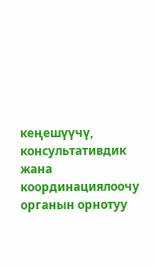кеңешүүчү, консультативдик жана координациялоочу органын орнотуу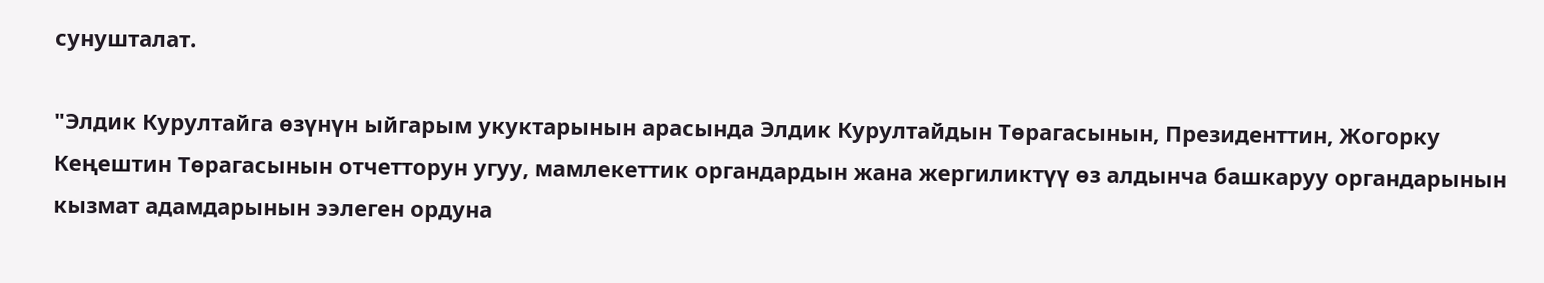сунушталат.

"Элдик Курултайга өзүнүн ыйгарым укуктарынын арасында Элдик Курултайдын Төрагасынын, Президенттин, Жогорку Кеңештин Төрагасынын отчетторун угуу, мамлекеттик органдардын жана жергиликтүү өз алдынча башкаруу органдарынын кызмат адамдарынын ээлеген ордуна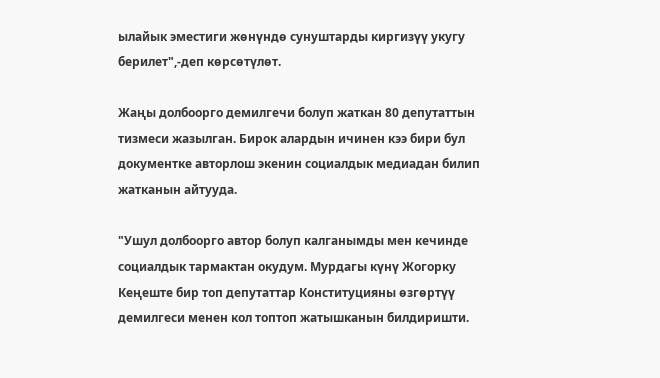ылайык эместиги жөнүндө сунуштарды киргизүү укугу берилет",-деп көрсөтүлөт.

Жаңы долбоорго демилгечи болуп жаткан 80 депутаттын тизмеси жазылган. Бирок алардын ичинен кээ бири бул документке авторлош экенин социалдык медиадан билип жатканын айтууда.

"Ушул долбоорго автор болуп калганымды мен кечинде социалдык тармактан окудум. Мурдагы күнү Жогорку Кеңеште бир топ депутаттар Конституцияны өзгөртүү демилгеси менен кол топтоп жатышканын билдиришти.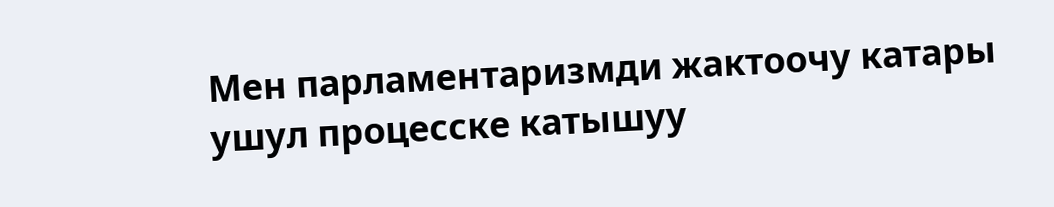Мен парламентаризмди жактоочу катары ушул процесске катышуу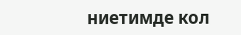ниетимде кол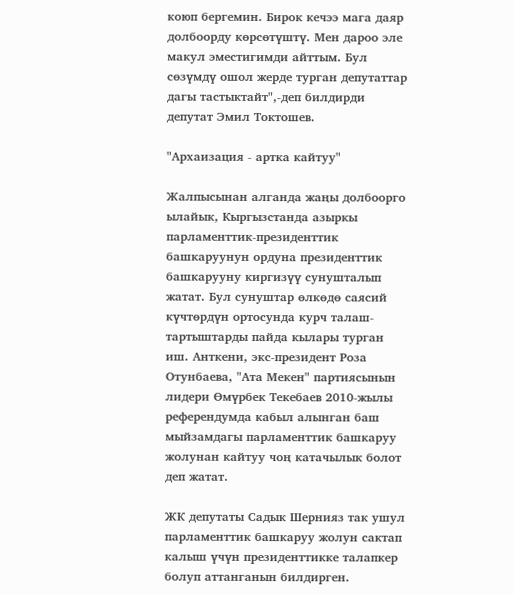коюп бергемин. Бирок кечээ мага даяр долбоорду көрсөтүштү. Мен дароо эле макул эместигимди айттым. Бул сөзүмдү ошол жерде турган депутаттар дагы тастыктайт",-деп билдирди депутат Эмил Токтошев.

"Архаизация - артка кайтуу"

Жалпысынан алганда жаңы долбоорго ылайык, Кыргызстанда азыркы парламенттик-президенттик башкаруунун ордуна президенттик башкарууну киргизүү сунушталып жатат. Бул сунуштар өлкөдө саясий күчтөрдүн ортосунда курч талаш-тартыштарды пайда кылары турган иш. Анткени, экс-президент Роза Отунбаева, "Ата Мекен" партиясынын лидери Өмүрбек Текебаев 2010-жылы референдумда кабыл алынган баш мыйзамдагы парламенттик башкаруу жолунан кайтуу чоң катачылык болот деп жатат.

ЖК депутаты Садык Шернияз так ушул парламенттик башкаруу жолун сактап калыш үчүн президенттикке талапкер болуп аттанганын билдирген.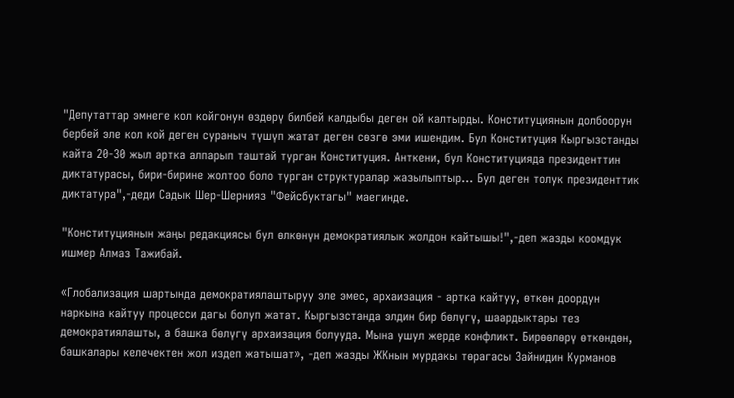"Депутаттар эмнеге кол койгонун өздөрү билбей калдыбы деген ой калтырды. Конституциянын долбоорун бербей эле кол кой деген сураныч түшүп жатат деген сөзгө эми ишендим. Бул Конституция Кыргызстанды кайта 20-30 жыл артка алпарып таштай турган Конституция. Анткени, бул Конституцияда президенттин диктатурасы, бири-бирине жолтоо боло турган структуралар жазылыптыр... Бул деген толук президенттик диктатура",-деди Садык Шер-Шернияз "Фейсбуктагы" маегинде.

"Конституциянын жаңы редакциясы бул өлкөнүн демократиялык жолдон кайтышы!",-деп жазды коомдук ишмер Алмаз Тажибай.

«Глобализация шартында демократиялаштыруу эле эмес, архаизация - артка кайтуу, өткөн доордун наркына кайтуу процесси дагы болуп жатат. Кыргызстанда элдин бир бөлүгү, шаардыктары тез демократиялашты, а башка бөлүгү архаизация болууда. Мына ушул жерде конфликт. Бирөөлөрү өткөндөн, башкалары келечектен жол издеп жатышат», -деп жазды ЖКнын мурдакы төрагасы Зайнидин Курманов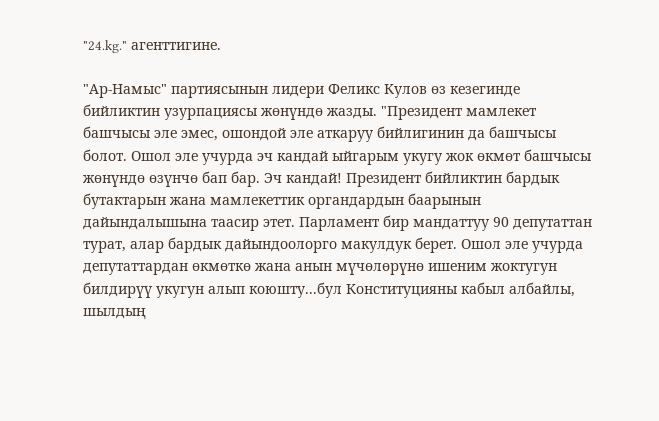"24.kg." агенттигине.

"Ар-Намыс" партиясынын лидери Феликс Кулов өз кезегинде бийликтин узурпациясы жөнүндө жазды. "Президент мамлекет башчысы эле эмес, ошондой эле аткаруу бийлигинин да башчысы болот. Ошол эле учурда эч кандай ыйгарым укугу жок өкмөт башчысы жөнүндө өзүнчө бап бар. Эч кандай! Президент бийликтин бардык бутактарын жана мамлекеттик органдардын баарынын дайындалышына таасир этет. Парламент бир мандаттуу 90 депутаттан турат, алар бардык дайындоолорго макулдук берет. Ошол эле учурда депутаттардан өкмөткө жана анын мүчөлөрүнө ишеним жоктугун билдирүү укугун алып коюшту...бул Конституцияны кабыл албайлы, шылдың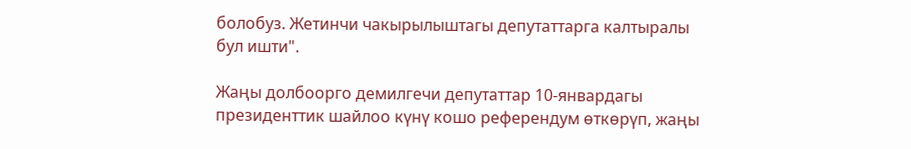болобуз. Жетинчи чакырылыштагы депутаттарга калтыралы бул ишти".

Жаңы долбоорго демилгечи депутаттар 10-январдагы президенттик шайлоо күнү кошо референдум өткөрүп, жаңы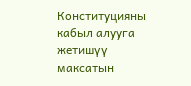Конституцияны кабыл алууга жетишүү максатын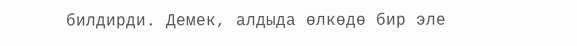билдирди. Демек, алдыда өлкөдө бир эле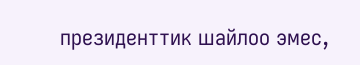президенттик шайлоо эмес,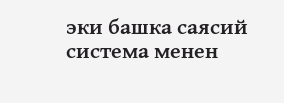эки башка саясий система менен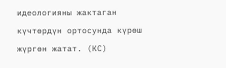идеологияны жактаган күчтөрдүн ортосунда күрөш жүргөн жатат. (КС)